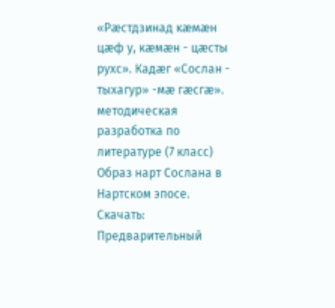«Рæстдзинад кæмæн цæф у, кæмæн - цæсты рухс». Кадæг «Сослан - тыхагур» -мæ гæсгæ».
методическая разработка по литературе (7 класс)
Образ нарт Сослана в Нартском эпосе.
Скачать:
Предварительный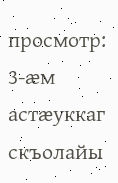просмотр:
3-ӕм астӕуккаг скъолайы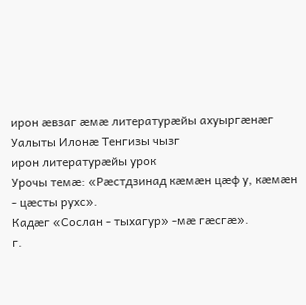ирон ӕвзаг ӕмӕ литературӕйы ахуыргӕнӕг
Уалыты Илонӕ Тенгизы чызг
ирон литературæйы урок
Урочы темӕ: «Рæстдзинад кæмæн цæф у, кæмæн - цæсты рухс».
Кадæг «Сослан - тыхагур» -мæ гæсгæ».
г.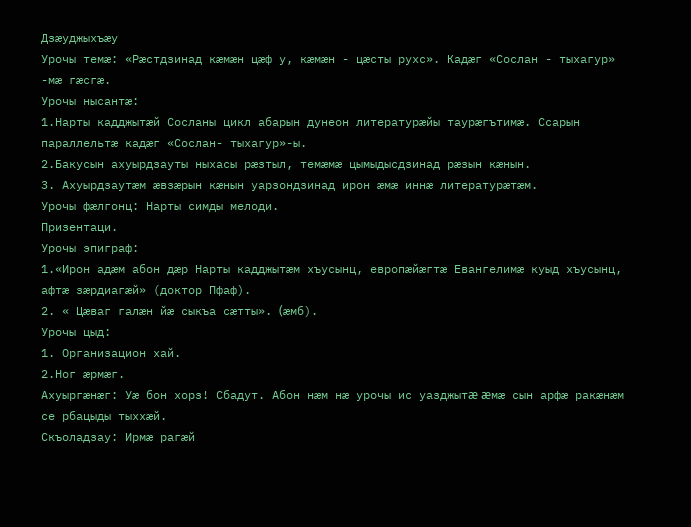Дзӕуджыхъӕу
Урочы темæ: «Рæстдзинад кæмæн цæф у, кæмæн - цæсты рухс». Кадæг «Сослан - тыхагур» -мæ гæсгæ.
Урочы нысантæ:
1.Нарты кадджытæй Сосланы цикл абарын дунеон литературæйы таурæгътимæ. Ссарын параллельтæ кадæг «Сослан- тыхагур»-ы.
2.Бакусын ахуырдзауты ныхасы рæзтыл, темæмæ цымыдысдзинад рæзын кæнын.
3. Ахуырдзаутæм æвзæрын кæнын уарзондзинад ирон æмæ иннæ литературæтæм.
Урочы фæлгонц: Нарты симды мелоди.
Призентаци.
Урочы эпиграф:
1.«Ирон адæм абон дæр Нарты кадджытæм хъусынц, европæйæгтæ Евангелимæ куыд хъусынц, афтæ зæрдиагæй» (доктор Пфаф).
2. « Цæваг галæн йæ сыкъа сæтты». (æмб).
Урочы цыд:
1. Организацион хай.
2.Ног æрмæг.
Ахуыргæнæг: Уæ бон хорз! Сбадут. Абон нæм нæ урочы ис уазджытæ æмæ сын арфæ ракæнæм се рбацыды тыххæй.
Скъоладзау: Ирмæ рагæй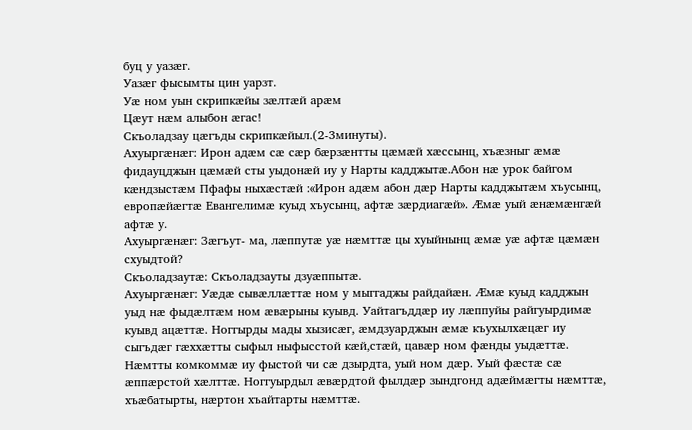буц у уазæг.
Уазæг фысымты цин уарзт.
Уæ ном уын скрипкæйы зæлтæй арæм
Цæут нæм алыбон æгас!
Скъоладзау цæгъды скрипкæйыл.(2-3минуты).
Ахуыргæнæг: Ирон адæм сæ сæр бæрзæнтты цæмæй хæссынц, хъæзныг æмæ фидауцджын цæмæй сты уыдонæй иу у Нарты кадджытæ.Абон нæ урок байгом кæндзыстæм Пфафы ныхæстæй :«Ирон адæм абон дæр Нарты кадджытæм хъусынц, европæйæгтæ Евангелимæ куыд хъусынц, афтæ зæрдиагæй». Æмæ уый æнæмæнгæй афтæ у.
Ахуыргæнæг: Зæгъут- ма, лæппутæ уæ нæмттæ цы хуыйнынц æмæ уæ афтæ цæмæн схуыдтой?
Скъоладзаутæ: Скъоладзауты дзуæппытæ.
Ахуыргæнæг: Уæдæ сывæллæттæ ном у мыггаджы райдайæн. Æмæ куыд кадджын уыд нæ фыдæлтæм ном æвæрыны куывд. Уайтагъддæр иу лæппуйы райгуырдимæ куывд ацæттæ. Ноггырды мады хызисæг, æмдзуарджын æмæ къухылхæцæг иу сыгъдæг гæххæтты сыфыл ныфысстой кæй,стæй, цавæр ном фæнды уыдæттæ. Нæмтты комкоммæ иу фыстой чи сæ дзырдта, уый ном дæр. Уый фæстæ сæ æппæрстой хæлттæ. Ноггуырдыл æвæрдтой фылдæр зындгонд адæймæгты нæмттæ, хъæбатырты, нæртон хъайтарты нæмттæ.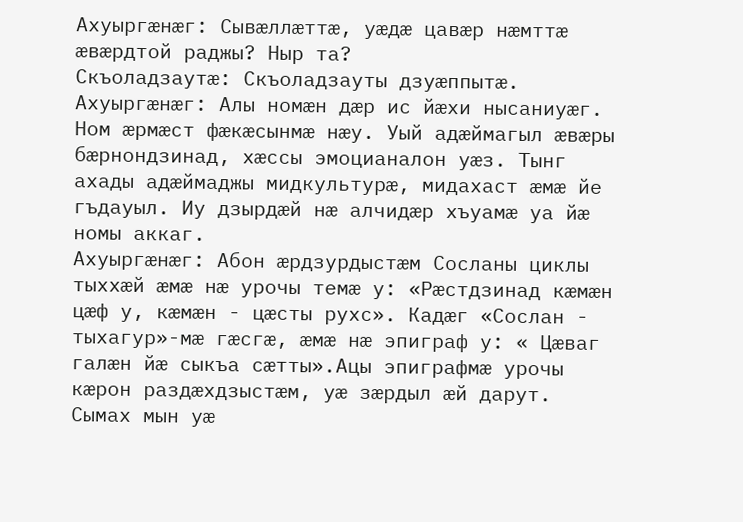Ахуыргæнæг: Сывæллæттæ, уæдæ цавæр нæмттæ æвæрдтой раджы? Ныр та?
Скъоладзаутæ: Скъоладзауты дзуæппытæ.
Ахуыргæнæг: Алы номæн дæр ис йæхи нысаниуæг. Ном æрмæст фæкæсынмæ нæу. Уый адæймагыл æвæры бæрнондзинад, хæссы эмоцианалон уæз. Тынг ахады адæймаджы мидкультурæ, мидахаст æмæ йе гъдауыл. Иу дзырдæй нæ алчидæр хъуамæ уа йæ номы аккаг.
Ахуыргæнæг: Абон æрдзурдыстæм Сосланы циклы тыххæй æмæ нæ урочы темæ у: «Рæстдзинад кæмæн цæф у, кæмæн - цæсты рухс». Кадæг «Сослан - тыхагур»-мæ гæсгæ, æмæ нæ эпиграф у: « Цæваг галæн йæ сыкъа сæтты».Ацы эпиграфмæ урочы кæрон раздæхдзыстæм, уæ зæрдыл æй дарут.
Сымах мын уæ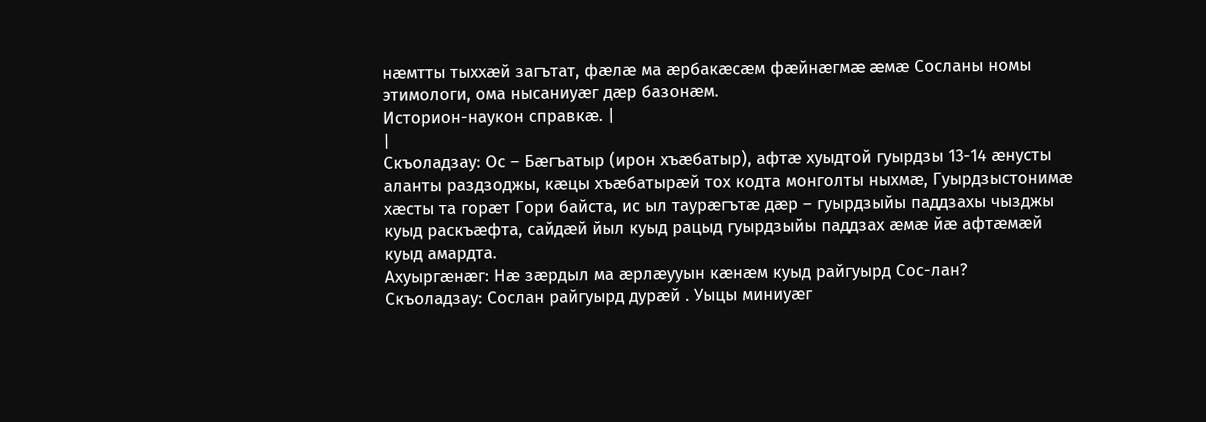нæмтты тыххæй загътат, фæлæ ма æрбакæсæм фæйнæгмæ æмæ Сосланы номы этимологи, ома нысаниуæг дæр базонæм.
Историон-наукон справкæ. |
|
Скъоладзау: Ос – Бæгъатыр (ирон хъæбатыр), афтæ хуыдтой гуырдзы 13-14 æнусты аланты раздзоджы, кæцы хъæбатырæй тох кодта монголты ныхмæ, Гуырдзыстонимæ хæсты та горæт Гори байста, ис ыл таурæгътæ дæр – гуырдзыйы паддзахы чызджы куыд раскъæфта, сайдæй йыл куыд рацыд гуырдзыйы паддзах æмæ йæ афтæмæй куыд амардта.
Ахуыргæнæг: Нæ зæрдыл ма æрлæууын кæнæм куыд райгуырд Сос-лан?
Скъоладзау: Сослан райгуырд дурæй . Уыцы миниуæг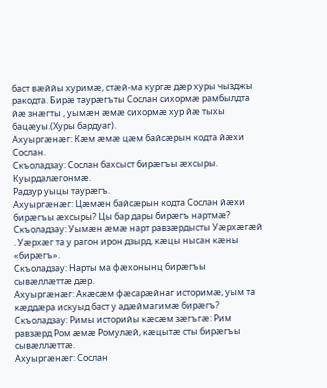баст вæййы хуримæ, стæй-ма кургæ дæр хуры чызджы ракодта. Бирæ таурæгъты Сослан сихормæ рамбылдта йæ знæгты , уымæн æмæ сихормæ хур йæ тыхы бацæуы.(Хуры бардуаг).
Ахуыргæнæг: Кæм æмæ цæм байсæрын кодта йæхи Сослан.
Скъоладзау: Сослан бахсыст бирæгъы æхсыры. Куырдалæгонмæ.
Радзур уыцы таурæгъ.
Ахуыргæнæг: Цæмæн байсæрын кодта Сослан йæхи бирæгъы æхсыры? Цы бар дары бирæгъ нартмæ?
Скъоладзау: Уымæн æмæ нарт равзæрдысты Уæрхæгæй . Уæрхæг та у рагон ирон дзырд, кæцы нысан кæны «бирæгъ».
Скъоладзау: Нарты ма фæхонынц бирæгъы сывæллæттæ дæр.
Ахуыргæнæг: Акæсæм фæсарæйнаг историмæ, уым та кæддæра искуыд баст у адæймагимæ бирæгъ?
Скъоладзау: Римы историйы кæсæм зæгъгæ: Рим равзæрд Ром æмæ Ромулæй, кæцытæ сты бирæгъы сывæллæттæ.
Ахуыргæнæг: Сослан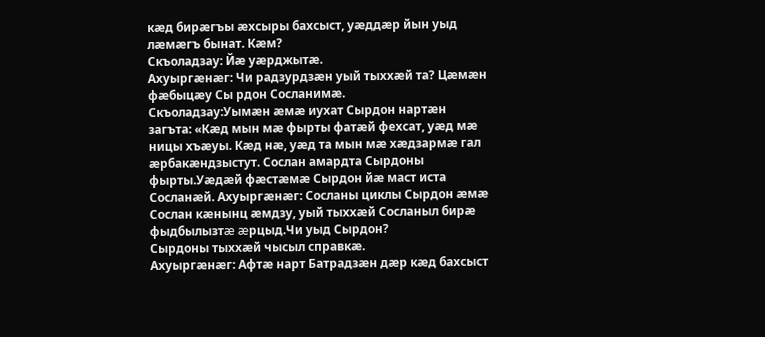кæд бирæгъы æхсыры бахсыст, уæддæр йын уыд лæмæгъ бынат. Кæм?
Скъоладзау: Йæ уæрджытæ.
Ахуыргæнæг: Чи радзурдзæн уый тыххæй та? Цæмæн фæбыцæу Сы рдон Сосланимæ.
Скъоладзау:Уымæн æмæ иухат Сырдон нартæн загъта: «Кæд мын мæ фырты фатæй фехсат, уæд мæ ницы хъæуы. Кæд нæ, уæд та мын мæ хæдзармæ гал æрбакæндзыстут. Сослан амардта Сырдоны фырты.Уæдæй фæстæмæ Сырдон йæ маст иста Сосланæй. Ахуыргæнæг: Сосланы циклы Сырдон æмæ Сослан кæнынц æмдзу, уый тыххæй Сосланыл бирæ фыдбылызтæ æрцыд.Чи уыд Сырдон?
Сырдоны тыххæй чысыл справкæ.
Ахуыргæнæг: Афтæ нарт Батрадзæн дæр кæд бахсыст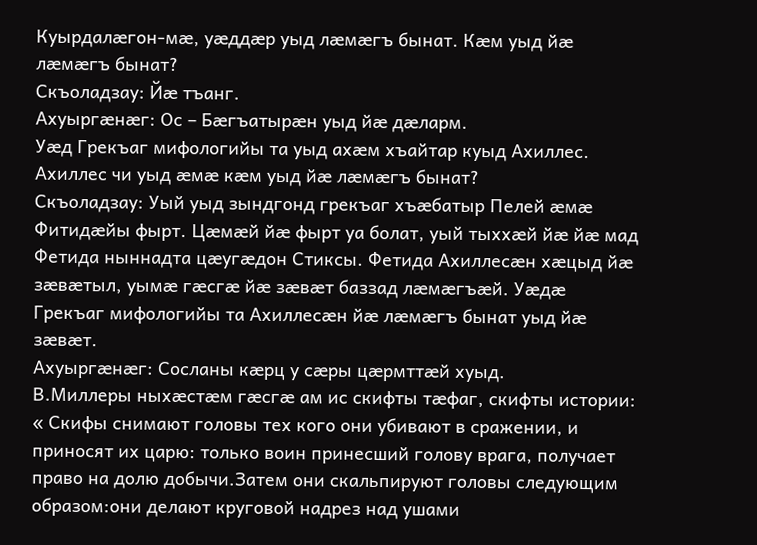Куырдалæгон-мæ, уæддæр уыд лæмæгъ бынат. Кæм уыд йæ лæмæгъ бынат?
Скъоладзау: Йæ тъанг.
Ахуыргæнæг: Ос – Бæгъатырæн уыд йæ дæларм.
Уæд Грекъаг мифологийы та уыд ахæм хъайтар куыд Ахиллес. Ахиллес чи уыд æмæ кæм уыд йæ лæмæгъ бынат?
Скъоладзау: Уый уыд зындгонд грекъаг хъæбатыр Пелей æмæ Фитидæйы фырт. Цæмæй йæ фырт уа болат, уый тыххæй йæ йæ мад Фетида ныннадта цæугæдон Стиксы. Фетида Ахиллесæн хæцыд йæ зæвæтыл, уымæ гæсгæ йæ зæвæт баззад лæмæгъæй. Уæдæ Грекъаг мифологийы та Ахиллесæн йæ лæмæгъ бынат уыд йæ зæвæт.
Ахуыргæнæг: Сосланы кæрц у сæры цæрмттæй хуыд.
В.Миллеры ныхæстæм гæсгæ ам ис скифты тæфаг, скифты истории: « Скифы снимают головы тех кого они убивают в сражении, и приносят их царю: только воин принесший голову врага, получает право на долю добычи.Затем они скальпируют головы следующим образом:они делают круговой надрез над ушами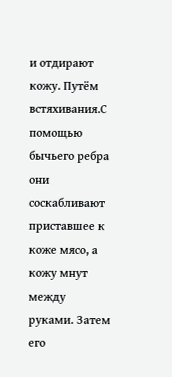и отдирают кожу. Путём встяхивания.С помощью бычьего ребра они соскабливают приставшее к коже мясо, а кожу мнут между руками. Затем его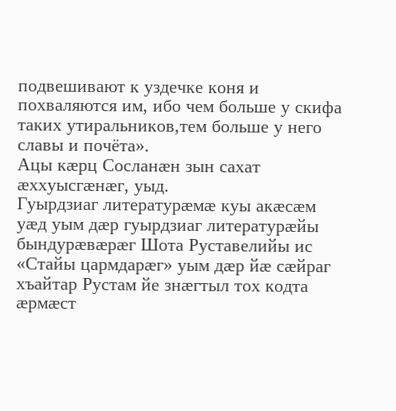подвешивают к уздечке коня и похваляются им, ибо чем больше у скифа таких утиральников,тем больше у него славы и почёта».
Ацы кæрц Сосланæн зын сахат æххуысгæнæг, уыд.
Гуырдзиаг литературæмæ куы акæсæм уæд уым дæр гуырдзиаг литературæйы бындурæвæрæг Шота Руставелийы ис «Стайы цармдарæг» уым дæр йæ сæйраг хъайтар Рустам йе знæгтыл тох кодта æрмæст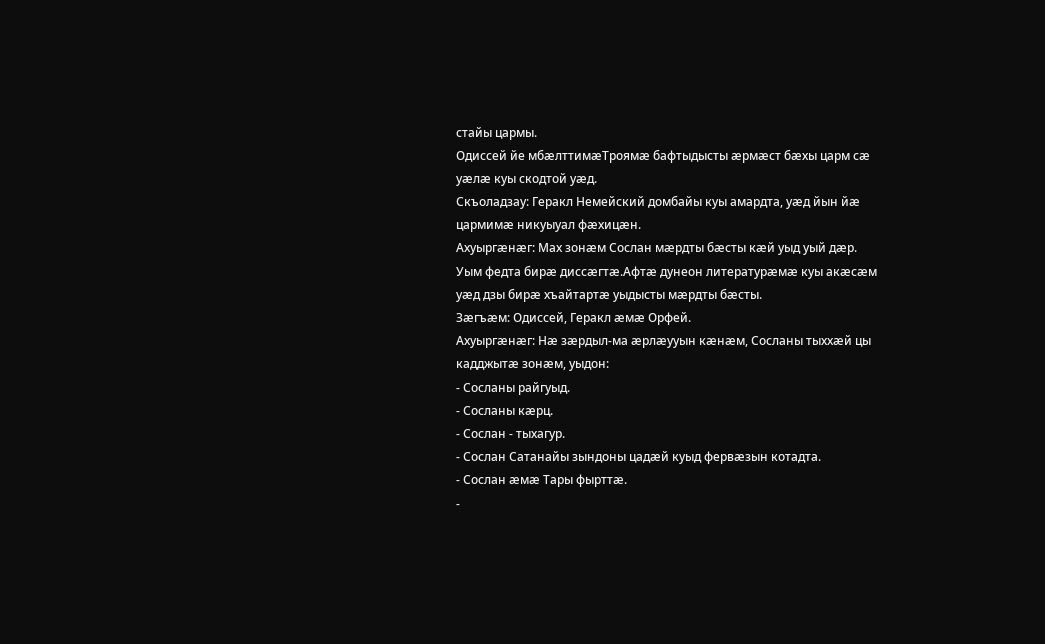стайы цармы.
Одиссей йе мбæлттимæТроямæ бафтыдысты æрмæст бæхы царм сæ уæлæ куы скодтой уæд.
Скъоладзау: Геракл Немейский домбайы куы амардта, уæд йын йæ цармимæ никуыуал фæхицæн.
Ахуыргæнæг: Мах зонæм Сослан мæрдты бæсты кæй уыд уый дæр. Уым федта бирæ диссæгтæ.Афтæ дунеон литературæмæ куы акæсæм уæд дзы бирæ хъайтартæ уыдысты мæрдты бæсты.
Зæгъæм: Одиссей, Геракл æмæ Орфей.
Ахуыргæнæг: Нæ зæрдыл-ма æрлæууын кæнæм, Сосланы тыххæй цы кадджытæ зонæм, уыдон:
- Сосланы райгуыд.
- Сосланы кæрц.
- Сослан - тыхагур.
- Сослан Сатанайы зындоны цадæй куыд фервæзын котадта.
- Сослан æмæ Тары фырттæ.
-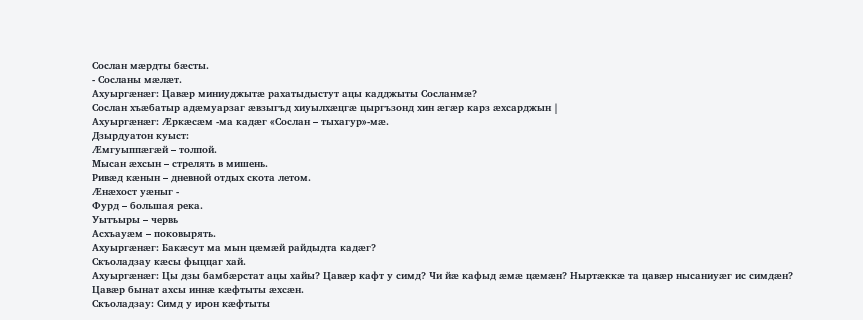Сослан мæрдты бæсты.
- Сосланы мæлæт.
Ахуыргæнæг: Цавæр миниуджытæ рахатыдыстут ацы кадджыты Сосланмæ?
Сослан хъæбатыр адæмуарзаг æвзыгъд хиуылхæцгæ цыргъзонд хин æгæр карз æхсарджын |
Ахуыргæнæг: Æркæсæм -ма кадæг «Сослан – тыхагур»-мæ.
Дзырдуатон куыст:
Æмгуыппæгæй – толпой.
Мысан æхсын – стрелять в мишень.
Ривæд кæнын – дневной отдых скота летом.
Æнæхост уæныг -
Фурд – большая река.
Уытъыры – червь
Асхъауæм – поковырять.
Ахуыргæнæг: Бакæсут ма мын цæмæй райдыдта кадæг?
Скъоладзау кæсы фыццаг хай.
Ахуыргæнæг: Цы дзы бамбæрстат ацы хайы? Цавæр кафт у симд? Чи йæ кафыд æмæ цæмæн? Ныртæккæ та цавæр нысаниуæг ис симдæн? Цавæр бынат ахсы иннæ кæфтыты æхсæн.
Скъоладзау: Симд у ирон кæфтыты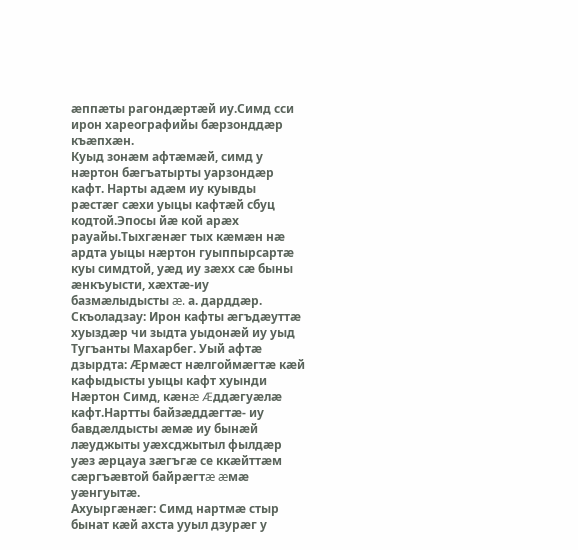æппæты рагондæртæй иу.Симд сси ирон хареографийы бæрзонддæр къæпхæн.
Куыд зонæм афтæмæй, симд у нæртон бæгъатырты уарзондæр кафт. Нарты адæм иу куывды рæстæг сæхи уыцы кафтæй сбуц кодтой.Эпосы йæ кой арæх рауайы.Тыхгæнæг тых кæмæн нæ ардта уыцы нæртон гуыппырсартæ куы симдтой, уæд иу зæхх сæ быны æнкъуысти, хæхтæ-иу базмæлыдысты æ. а. дарддæр.
Скъоладзау: Ирон кафты æгъдæуттæ хуыздæр чи зыдта уыдонæй иу уыд Тугъанты Махарбег. Уый афтæ дзырдта: Æрмæст нæлгоймæгтæ кæй кафыдысты уыцы кафт хуынди Нæртон Симд, кæнæ Æддæгуæлæ кафт.Нартты байзæддæгтæ- иу бавдæлдысты æмæ иу бынæй лæуджыты уæхсджытыл фылдæр уæз æрцауа зæгъгæ се ккæйттæм сæргъæвтой байрæгтæ æмæ уæнгуытæ.
Ахуыргæнæг: Симд нартмæ стыр бынат кæй ахста ууыл дзурæг у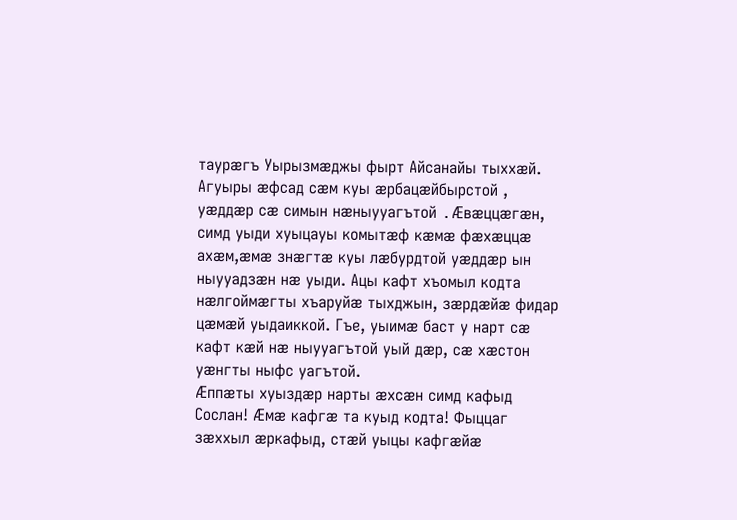таурæгъ Уырызмæджы фырт Айсанайы тыххæй. Агуыры æфсад сæм куы æрбацæйбырстой , уæддæр сæ симын нæныууагътой .Æвæццæгæн, симд уыди хуыцауы комытæф кæмæ фæхæццæ ахæм,æмæ знæгтæ куы лæбурдтой уæддæр ын ныууадзæн нæ уыди. Ацы кафт хъомыл кодта нæлгоймæгты хъаруйæ тыхджын, зæрдæйæ фидар цæмæй уыдаиккой. Гъе, уыимæ баст у нарт сæ кафт кæй нæ ныууагътой уый дæр, сæ хæстон уæнгты ныфс уагътой.
Æппæты хуыздæр нарты æхсæн симд кафыд Сослан! Æмæ кафгæ та куыд кодта! Фыццаг зæххыл æркафыд, стæй уыцы кафгæйæ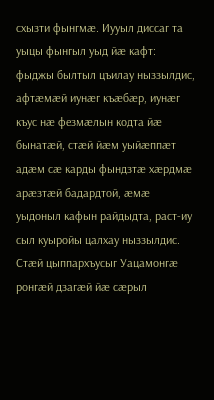схызти фынгмæ. Иууыл диссаг та уыцы фынгыл уыд йæ кафт: фыджы былтыл цъилау ныззылдис, афтæмæй иунæг къæбæр, иунæг къус нæ фезмæлын кодта йæ бынатæй, стæй йæм уыйæппæт адæм сæ карды фындзтæ хæрдмæ арæзтæй бадардтой, æмæ уыдоныл кафын райдыдта, раст-иу сыл куыройы цалхау ныззылдис. Стæй цыппархъусыг Уацамонгæ ронгæй дзагæй йæ сæрыл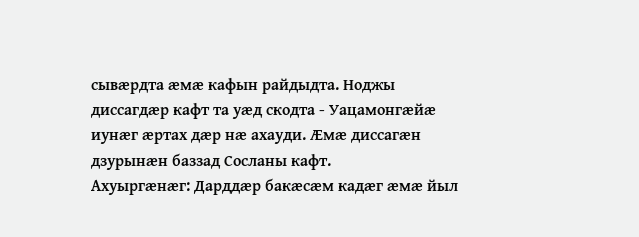сывæрдта æмæ кафын райдыдта. Ноджы диссагдæр кафт та уæд скодта - Уацамонгæйæ иунæг æртах дæр нæ ахауди. Æмæ диссагæн дзурынæн баззад Сосланы кафт.
Ахуыргæнæг: Дарддæр бакæсæм кадæг æмæ йыл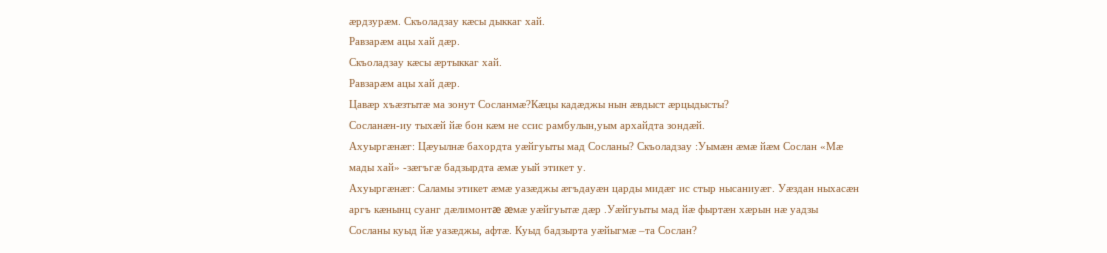æрдзурæм. Скъоладзау кæсы дыккаг хай.
Равзарæм ацы хай дæр.
Скъоладзау кæсы æртыккаг хай.
Равзарæм ацы хай дæр.
Цавæр хъæзтытæ ма зонут Сосланмæ?Кæцы кадæджы нын æвдыст æрцыдысты?
Сосланæн-иу тыхæй йæ бон кæм не ссис рамбулын,уым архайдта зондæй.
Ахуыргæнæг: Цæуылнæ бахордта уæйгуыты мад Сосланы? Скъоладзау :Уымæн æмæ йæм Сослан «Мæ мады хай» -зæгъгæ бадзырдта æмæ уый этикет у.
Ахуыргæнæг: Саламы этикет æмæ уазæджы æгъдауæн царды мидæг ис стыр нысаниуæг. Уæздан ныхасæн аргъ кæнынц суанг дæлимонтæ æмæ уæйгуытæ дæр .Уæйгуыты мад йæ фыртæн хæрын нæ уадзы Сосланы куыд йæ уазæджы, афтæ. Куыд бадзырта уæйыгмæ –та Сослан?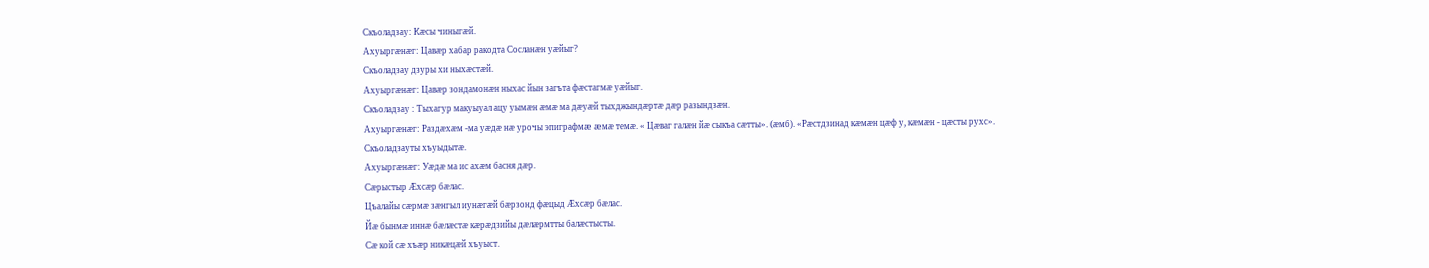Скъоладзау: Кæсы чиныгæй.
Ахуыргæнæг: Цавæр хабар ракодта Сосланæн уæйыг?
Скъоладзау дзуры хи ныхæстæй.
Ахуыргæнæг: Цавæр зондамонæн ныхас йын загъта фæстагмæ уæйыг.
Скъоладзау : Тыхагур макуыуал ацу уымæн æмæ ма дæуæй тыхджындæртæ дæр разындзæн.
Ахуыргæнæг: Раздæхæм -ма уæдæ нæ урочы эпиграфмæ æмæ темæ. « Цæваг галæн йæ сыкъа сæтты». (æмб). «Рæстдзинад кæмæн цæф у, кæмæн - цæсты рухс».
Скъоладзауты хъуыдытæ.
Ахуыргæнæг: Уæдæ ма ис ахæм басня дæр.
Сæрыстыр Æхсæр бæлас.
Цъалайы сæрмæ зæнгыл иунæгæй бæрзонд фæцыд Æхсæр бæлас.
Йæ бынмæ иннæ бæлæстæ кæрæдзийы дæлæрмтты балæстысты.
Сæ кой сæ хъæр никæцæй хъуыст.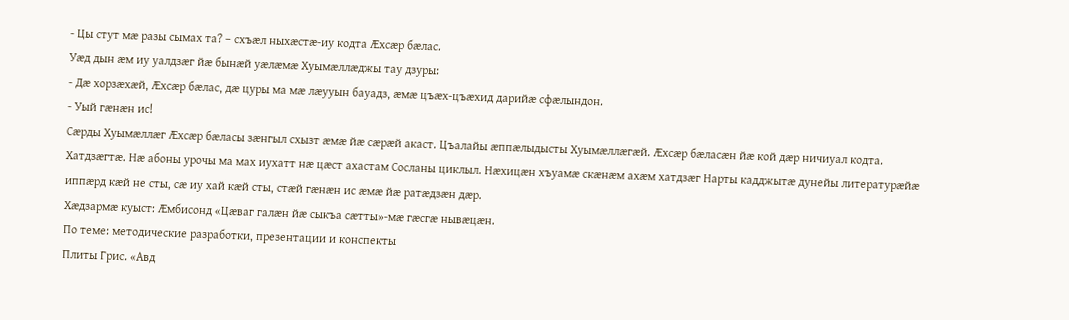- Цы стут мæ разы сымах та? – схъæл ныхæстæ-иу кодта Æхсæр бæлас.
Уæд дын æм иу уалдзæг йæ бынæй уæлæмæ Хуымæллæджы тау дзуры:
- Дæ хорзæхæй, Æхсæр бæлас, дæ цуры ма мæ лæууын бауадз, æмæ цъæх-цъæхид дарийæ сфæлындон.
- Уый гæнæн ис!
Сæрды Хуымæллæг Æхсæр бæласы зæнгыл схызт æмæ йæ сæрæй акаст. Цъалайы æппæлыдысты Хуымæллæгæй. Æхсæр бæласæн йæ кой дæр ничиуал кодта.
Хатдзæгтæ. Нæ абоны урочы ма мах иухатт нæ цæст ахастам Сосланы циклыл. Нæхицæн хъуамæ скæнæм ахæм хатдзæг Нарты кадджытæ дунейы литературæйæ иппæрд кæй не сты, сæ иу хай кæй сты, стæй гæнæн ис æмæ йæ ратæдзæн дæр.
Хæдзармæ куыст: Æмбисонд «Цæваг галæн йæ сыкъа сæтты»-мæ гæсгæ нывæцæн.
По теме: методические разработки, презентации и конспекты
Плиты Грис. «Авд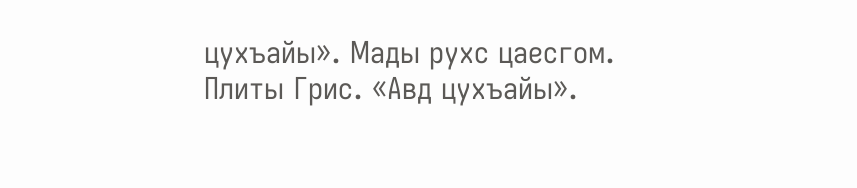цухъайы». Мады рухс цаесгом.
Плиты Грис. «Авд цухъайы».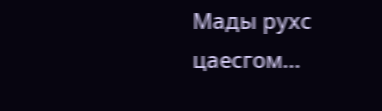Мады рухс цаесгом...